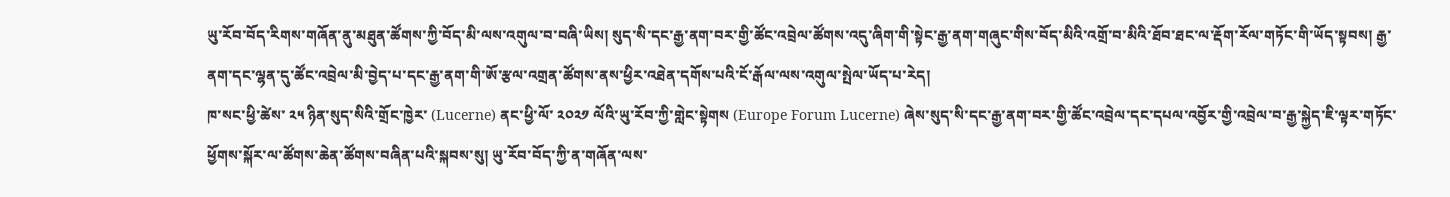ཡུ་རོབ་བོད་རིགས་གཞོན་ནུ་མཐུན་ཚོགས་ཀྱི་བོད་མི་ལས་འགུལ་བ་བཞི་ཡིས། སུད་སི་དང་རྒྱ་ནག་བར་གྱི་ཚོང་འབྲེལ་ཚོགས་འདུ་ཞིག་གི་སྟེང་རྒྱ་ནག་གཞུང་གིས་བོད་མིའི་འགྲོ་བ་མིའི་ཐོབ་ཐང་ལ་རྡོག་རོལ་གཏོང་གི་ཡོད་སྟབས། རྒྱ་ནག་དང་ལྷན་དུ་ཚོང་འབྲེལ་མི་བྱེད་པ་དང་རྒྱ་ནག་གི་ཨོ་རྩལ་འགྲན་ཚོགས་ནས་ཕྱིར་འཐེན་དགོས་པའི་ངོ་རྒོལ་ལས་འགུལ་སྤེལ་ཡོད་པ་རེད།
ཁ་སང་ཕྱི་ཚེས་ ༢༥ ཉིན་སུད་སིའི་གྲོང་ཁྱེར་ (Lucerne) ནང་ཕྱི་ལོ་ ༢༠༢༡ ལོའི་ཡུ་རོབ་ཀྱི་གླེང་སྟེགས (Europe Forum Lucerne) ཞེས་སུད་སི་དང་རྒྱ་ནག་བར་གྱི་ཚོང་འབྲེལ་དང་དཔལ་འབྱོར་གྱི་འབྲེལ་བ་རྒྱ་སྐྱེད་ཇི་ལྟར་གཏོང་ཕྱོགས་སྐོར་ལ་ཚོགས་ཆེན་ཚོགས་བཞིན་པའི་སྐབས་སུ། ཡུ་རོབ་བོད་ཀྱི་ན་གཞོན་ལས་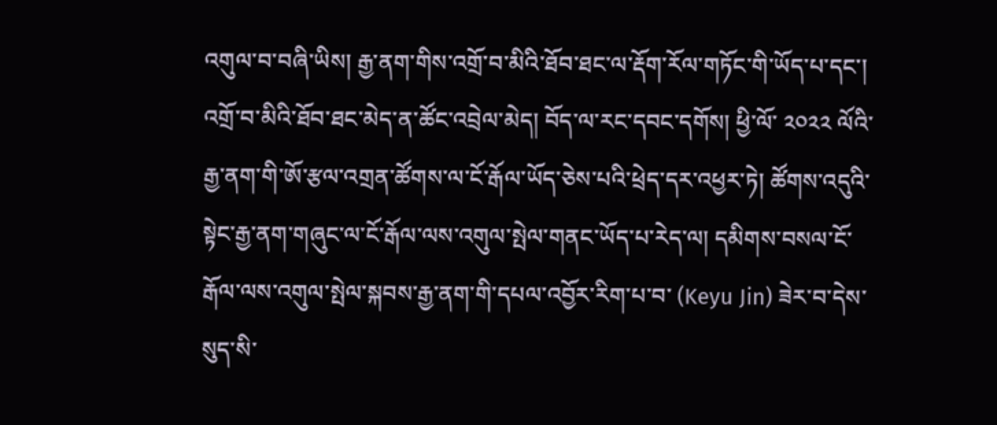འགུལ་བ་བཞི་ཡིས། རྒྱ་ནག་གིས་འགྲོ་བ་མིའི་ཐོབ་ཐང་ལ་རྡོག་རོལ་གཏོང་གི་ཡོད་པ་དང་། འགྲོ་བ་མིའི་ཐོབ་ཐང་མེད་ན་ཚོང་འབྲེལ་མེད། བོད་ལ་རང་དབང་དགོས། ཕྱི་ལོ་ ༢༠༢༢ ལོའི་རྒྱ་ནག་གི་ཨོ་རྩལ་འགྲན་ཚོགས་ལ་ངོ་རྒོལ་ཡོད་ཅེས་པའི་ཕྲེད་དར་འཕྱར་ཏེ། ཚོགས་འདུའི་སྟེང་རྒྱ་ནག་གཞུང་ལ་ངོ་རྒོལ་ལས་འགུལ་སྤེལ་གནང་ཡོད་པ་རེད་ལ། དམིགས་བསལ་ངོ་རྒོལ་ལས་འགུལ་སྤེལ་སྐབས་རྒྱ་ནག་གི་དཔལ་འབྱོར་རིག་པ་བ་ (Keyu Jin) ཟེར་བ་དེས་སུད་སི་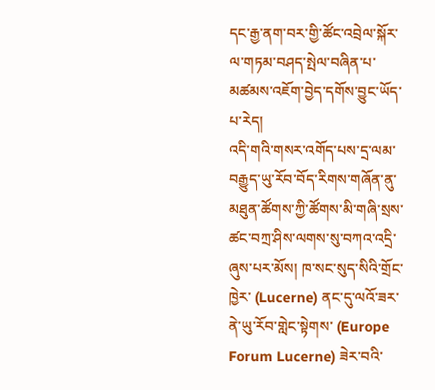དང་རྒྱ་ནག་བར་གྱི་ཚོང་འབྲེལ་སྐོར་ལ་གཏམ་བཤད་སྤེལ་བཞིན་པ་མཚམས་འཇོག་བྱེད་དགོས་བྱུང་ཡོད་པ་རེད།
འདི་གའི་གསར་འགོད་པས་དྲ་ལམ་བརྒྱུད་ཡུ་རོབ་བོད་རིགས་གཞོན་ནུ་མཐུན་ཚོགས་ཀྱི་ཚོགས་མི་གཞི་སྲས་ཚང་བཀྲ་ཤིས་ལགས་སུ་བཀའ་འདྲི་ཞུས་པར་མོས། ཁ་སང་སུད་སིའི་གྲོང་ཁྱེར་ (Lucerne) ནང་དུ་ལའོ་ཟར་ནེ་ཡུ་རོབ་གླེང་སྟེགས་ (Europe Forum Lucerne) ཟེར་བའི་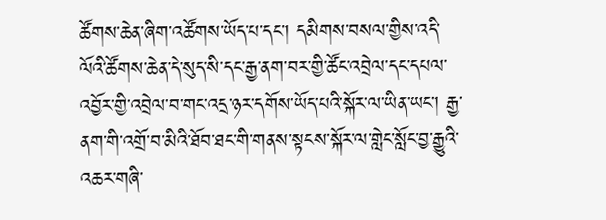ཚོགས་ཆེན་ཞིག་འཚོགས་ཡོད་པ་དང་། དམིགས་བསལ་གྱིས་འདི་ལོའི་ཚོགས་ཆེན་དེ་སུད་སི་དང་རྒྱ་ནག་བར་གྱི་ཚོང་འབྲེལ་དང་དཔལ་འབྱོར་གྱི་འབྲེལ་བ་གང་འདྲ་ཉར་དགོས་ཡོད་པའི་སྐོར་ལ་ཡིན་ཡང་། རྒྱ་ནག་གི་འགྲོ་བ་མིའི་ཐོབ་ཐང་གི་གནས་སྟངས་སྐོར་ལ་གླེང་སློང་བྱ་རྒྱུའི་འཆར་གཞི་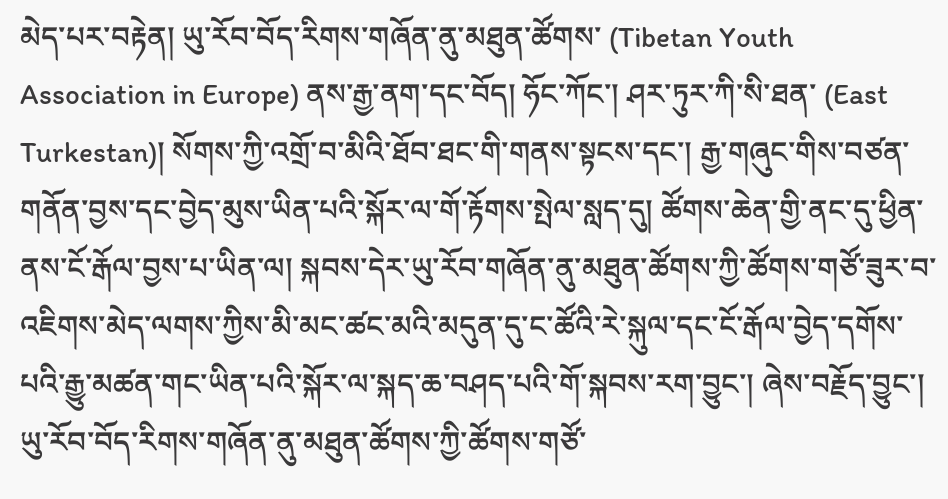མེད་པར་བརྟེན། ཡུ་རོབ་བོད་རིགས་གཞོན་ནུ་མཐུན་ཚོགས་ (Tibetan Youth Association in Europe) ནས་རྒྱ་ནག་དང་བོད། ཧོང་ཀོང་། ཤར་ཏུར་ཀི་སི་ཐན་ (East Turkestan)། སོགས་ཀྱི་འགྲོ་བ་མིའི་ཐོབ་ཐང་གི་གནས་སྟངས་དང་། རྒྱ་གཞུང་གིས་བཙན་གནོན་བྱས་དང་བྱེད་མུས་ཡིན་པའི་སྐོར་ལ་གོ་རྟོགས་སྤེལ་སླད་དུ། ཚོགས་ཆེན་གྱི་ནང་དུ་ཕྱིན་ནས་ངོ་རྒོལ་བྱས་པ་ཡིན་ལ། སྐབས་དེར་ཡུ་རོབ་གཞོན་ནུ་མཐུན་ཚོགས་ཀྱི་ཚོགས་གཙོ་ཟུར་བ་འཇིགས་མེད་ལགས་ཀྱིས་མི་མང་ཚང་མའི་མདུན་དུ་ང་ཚོའི་རེ་སྐུལ་དང་ངོ་རྒོལ་བྱེད་དགོས་པའི་རྒྱུ་མཚན་གང་ཡིན་པའི་སྐོར་ལ་སྐད་ཆ་བཤད་པའི་གོ་སྐབས་རག་བྱུང་། ཞེས་བརྗོད་བྱུང་།
ཡུ་རོབ་བོད་རིགས་གཞོན་ནུ་མཐུན་ཚོགས་ཀྱི་ཚོགས་གཙོ་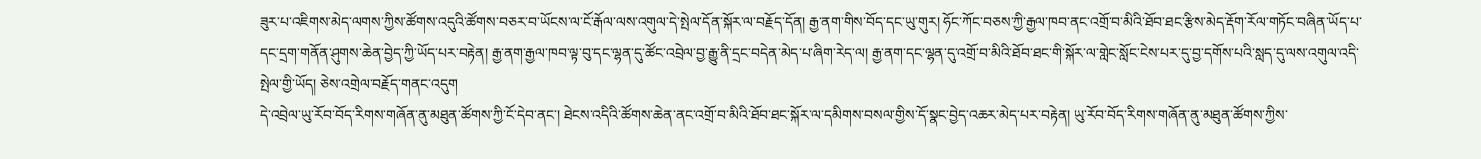ཟུར་པ་འཇིགས་མེད་ལགས་ཀྱིས་ཚོགས་འདུའི་ཚོགས་བཅར་བ་ཡོངས་ལ་ངོ་རྒོལ་ལས་འགུལ་དེ་སྤེལ་དོན་སྐོར་ལ་བརྗོད་དོན། རྒྱ་ནག་གིས་བོད་དང་ཡུ་གུར། ཧོང་ཀོང་བཅས་ཀྱི་རྒྱལ་ཁབ་ནང་འགྲོ་བ་མིའི་ཐོབ་ཐང་རྩིས་མེད་རྡོག་རོལ་གཏོང་བཞིན་ཡོད་པ་དང་དྲག་གནོན་ཤུགས་ཆེན་བྱེད་ཀྱི་ཡོད་པར་བརྟེན། རྒྱ་ནག་རྒྱལ་ཁབ་ལྟ་བུ་དང་ལྷན་དུ་ཚོང་འབྲེལ་བྱ་རྒྱུ་ནི་དྲང་བདེན་མེད་པ་ཞིག་རེད་ལ། རྒྱ་ནག་དང་ལྷན་དུ་འགྲོ་བ་མིའི་ཐོབ་ཐང་གི་སྐོར་ལ་གླེང་སློང་ངེས་པར་དུ་བྱ་དགོས་པའི་སླད་དུ་ལས་འགུལ་འདི་སྤེལ་གྱི་ཡོད། ཅེས་འགྲེལ་བརྗོད་གནང་འདུག
དེ་འབྲེལ་ཡུ་རོབ་བོད་རིགས་གཞོན་ནུ་མཐུན་ཚོགས་ཀྱི་ངོ་དེབ་ནང་། ཐེངས་འདིའི་ཚོགས་ཆེན་ནང་འགྲོ་བ་མིའི་ཐོབ་ཐང་སྐོར་ལ་དམིགས་བསལ་གྱིས་དོ་སྣང་བྱེད་འཆར་མེད་པར་བརྟེན། ཡུ་རོབ་བོད་རིགས་གཞོན་ནུ་མཐུན་ཚོགས་ཀྱིས་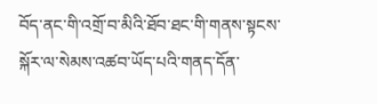བོད་ནང་གི་འགྲོ་བ་མིའི་ཐོབ་ཐང་གི་གནས་སྟངས་སྐོར་ལ་སེམས་འཚབ་ཡོད་པའི་གནད་དོན་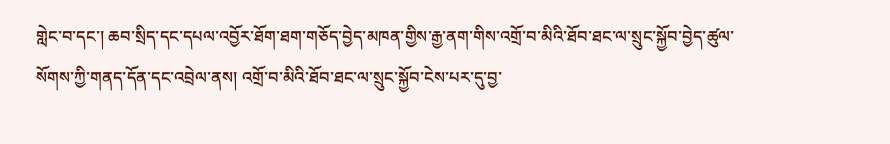གླེང་བ་དང་། ཆབ་སྲིད་དང་དཔལ་འབྱོར་ཐོག་ཐག་གཅོད་བྱེད་མཁན་གྱིས་རྒྱ་ནག་གིས་འགྲོ་བ་མིའི་ཐོབ་ཐང་ལ་སྲུང་སྐྱོབ་བྱེད་ཚུལ་སོགས་ཀྱི་གནད་དོན་དང་འབྲེལ་ནས། འགྲོ་བ་མིའི་ཐོབ་ཐང་ལ་སྲུང་སྐྱོབ་ངེས་པར་དུ་བྱ་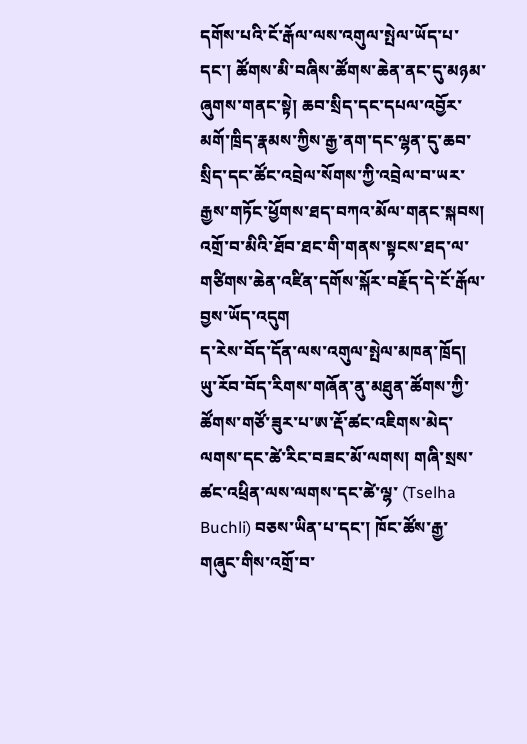དགོས་པའི་ངོ་རྒོལ་ལས་འགུལ་སྤེལ་ཡོད་པ་དང་། ཚོགས་མི་བཞིས་ཚོགས་ཆེན་ནང་དུ་མཉམ་ཞུགས་གནང་སྟེ། ཆབ་སྲིད་དང་དཔལ་འབྱོར་མགོ་ཁྲིད་རྣམས་ཀྱིས་རྒྱ་ནག་དང་ལྷན་དུ་ཆབ་སྲིད་དང་ཚོང་འབྲེལ་སོགས་ཀྱི་འབྲེལ་བ་ཡར་རྒྱས་གཏོང་ཕྱོགས་ཐད་བཀའ་མོལ་གནང་སྐབས། འགྲོ་བ་མིའི་ཐོབ་ཐང་གི་གནས་སྟངས་ཐད་ལ་གཙིགས་ཆེན་འཛིན་དགོས་སྐོར་བརྗོད་དེ་ངོ་རྒོལ་བྱས་ཡོད་འདུག
ད་རེས་བོད་དོན་ལས་འགུལ་སྤེལ་མཁན་ཁྲོད། ཡུ་རོབ་བོད་རིགས་གཞོན་ནུ་མཐུན་ཚོགས་ཀྱི་ཚོགས་གཙོ་ཟུར་པ་ཨ་རྡོ་ཚང་འཇིགས་མེད་ལགས་དང་ཚེ་རིང་བཟང་མོ་ལགས། གཞི་སྲས་ཚང་འཕྲིན་ལས་ལགས་དང་ཚེ་ལྷ་ (Tselha Buchli) བཅས་ཡིན་པ་དང་། ཁོང་ཚོས་རྒྱ་གཞུང་གིས་འགྲོ་བ་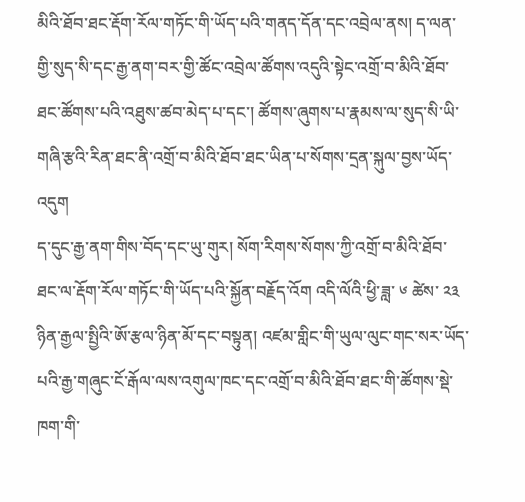མིའི་ཐོབ་ཐང་རྡོག་རོལ་གཏོང་གི་ཡོད་པའི་གནད་དོན་དང་འབྲེལ་ནས། ད་ལན་གྱི་སུད་སི་དང་རྒྱ་ནག་བར་གྱི་ཚོང་འབྲེལ་ཚོགས་འདུའི་སྟེང་འགྲོ་བ་མིའི་ཐོབ་ཐང་ཚོགས་པའི་འཐུས་ཚབ་མེད་པ་དང་། ཚོགས་ཞུགས་པ་རྣམས་ལ་སུད་སི་ཡི་གཞི་རྩའི་རིན་ཐང་ནི་འགྲོ་བ་མིའི་ཐོབ་ཐང་ཡིན་པ་སོགས་དྲན་སྐུལ་བྱས་ཡོད་འདུག
ད་དུང་རྒྱ་ནག་གིས་བོད་དང་ཡུ་གུར། སོག་རིགས་སོགས་ཀྱི་འགྲོ་བ་མིའི་ཐོབ་ཐང་ལ་རྡོག་རོལ་གཏོང་གི་ཡོད་པའི་སྐྱོན་བརྗོད་འོག འདི་ལོའི་ཕྱི་ཟླ་ ༦ ཚེས་ ༢༣ ཉིན་རྒྱལ་སྤྱིའི་ཨོ་རྩལ་ཉིན་མོ་དང་བསྟུན། འཛམ་གླིང་གི་ཡུལ་ལུང་གང་སར་ཡོད་པའི་རྒྱ་གཞུང་ངོ་རྒོལ་ལས་འགུལ་ཁང་དང་འགྲོ་བ་མིའི་ཐོབ་ཐང་གི་ཚོགས་སྡེ་ཁག་གི་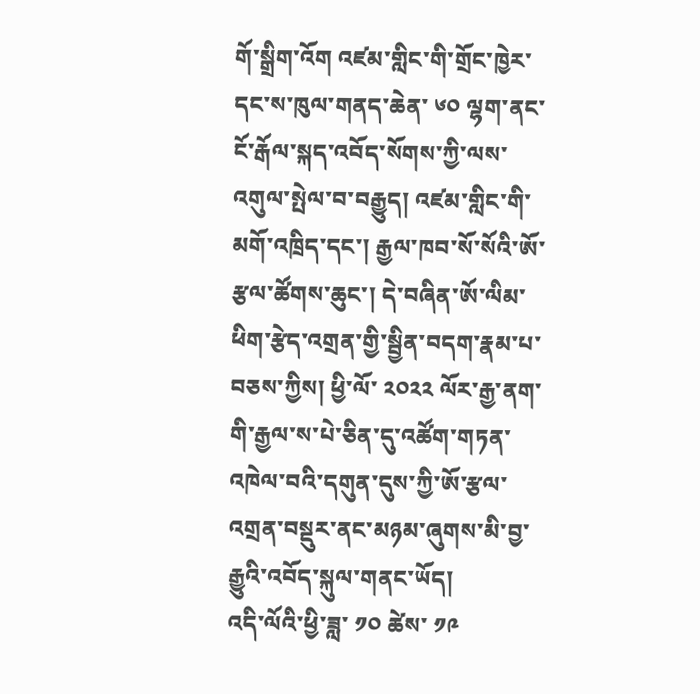གོ་སྒྲིག་འོག འཛམ་གླིང་གི་གྲོང་ཁྱེར་དང་ས་ཁུལ་གནད་ཆེན་ ༦༠ ལྷག་ནང་ངོ་རྒོལ་སྐད་འབོད་སོགས་ཀྱི་ལས་འགུལ་སྤེལ་བ་བརྒྱུད། འཛམ་གླིང་གི་མགོ་འཁྲིད་དང་། རྒྱལ་ཁབ་སོ་སོའི་ཨོ་རྩལ་ཚོགས་ཆུང་། དེ་བཞིན་ཨོ་ལིམ་ཕིག་རྩེད་འགྲན་གྱི་སྦྱིན་བདག་རྣམ་པ་བཅས་ཀྱིས། ཕྱི་ལོ་ ༢༠༢༢ ལོར་རྒྱ་ནག་གི་རྒྱལ་ས་པེ་ཅིན་དུ་འཚོག་གཏན་འཁེལ་བའི་དགུན་དུས་ཀྱི་ཨོ་རྩལ་འགྲན་བསྡུར་ནང་མཉམ་ཞུགས་མི་བྱ་རྒྱུའི་འབོད་སྐུལ་གནང་ཡོད།
འདི་ལོའི་ཕྱི་ཟླ་ ༡༠ ཚེས་ ༡༩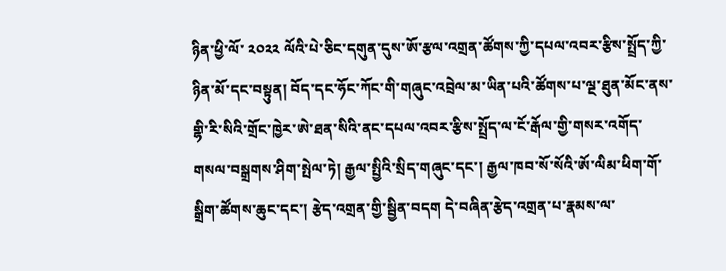ཉིན་ཕྱི་ལོ་ ༢༠༢༢ ལོའི་པེ་ཅིང་དགུན་དུས་ཨོ་རྩལ་འགྲན་ཚོགས་ཀྱི་དཔལ་འབར་རྩིས་སྤྲོད་ཀྱི་ཉིན་མོ་དང་བསྟུན། བོད་དང་ཧོང་ཀོང་གི་གཞུང་འབྲེལ་མ་ཡིན་པའི་ཚོགས་པ་ལྔ་ཐུན་མོང་ནས་གྷི་རི་སིའི་གྲོང་ཁྱེར་ཨེ་ཐན་སིའི་ནང་དཔལ་འབར་རྩིས་སྤྲོད་ལ་ངོ་རྒོལ་གྱི་གསར་འགོད་གསལ་བསྒྲགས་ཤིག་སྤེལ་ཏེ། རྒྱལ་སྤྱིའི་སྲིད་གཞུང་དང་། རྒྱལ་ཁབ་སོ་སོའི་ཨོ་ལིམ་ཕིག་གོ་སྒྲིག་ཚོགས་ཆུང་དང་། རྩེད་འགྲན་གྱི་སྦྱིན་བདག དེ་བཞིན་རྩེད་འགྲན་པ་རྣམས་ལ་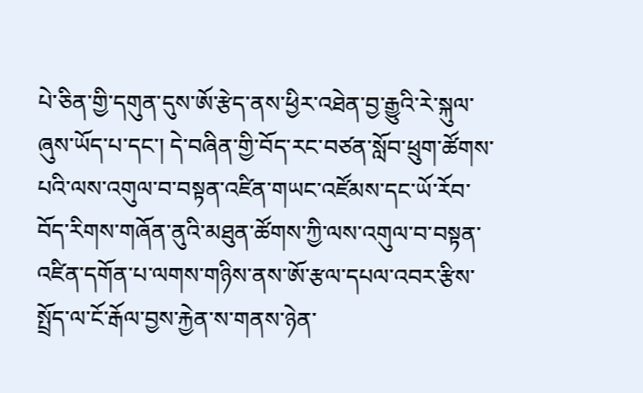པེ་ཅིན་གྱི་དགུན་དུས་ཨོ་རྩེད་ནས་ཕྱིར་འཐེན་བྱ་རྒྱུའི་རེ་སྐུལ་ཞུས་ཡོད་པ་དང་། དེ་བཞིན་གྱི་བོད་རང་བཙན་སློབ་ཕྲུག་ཚོགས་པའི་ལས་འགུལ་བ་བསྟན་འཛིན་གཡང་འཛོམས་དང་ཡོ་རོབ་བོད་རིགས་གཞོན་ནུའི་མཐུན་ཚོགས་ཀྱི་ལས་འགུལ་བ་བསྟན་འཛིན་དགོན་པ་ལགས་གཉིས་ནས་ཨོ་རྩལ་དཔལ་འབར་རྩིས་སྤྲོད་ལ་ངོ་རྒོལ་བྱས་རྐྱེན་ས་གནས་ཉེན་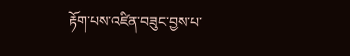རྟོག་པས་འཛིན་བཟུང་བྱས་པ་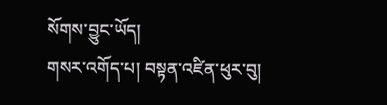སོགས་བྱུང་ཡོད།
གསར་འགོད་པ། བསྟན་འཛིན་ཕུར་བུ།